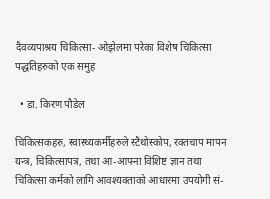दैवव्यपाश्रय चिकित्सा- ओझेलमा परेका विशेष चिकित्सा पद्धतिहरुको एक समुह

  • डा. किरण पौडेल

चिकित्सकहरु, स्वास्थ्यकर्मीहरुले स्टैथोस्कोप, रक्तचाप मापन यन्त्र, चिकित्सापत्र, तथा आ-आफ्ना विशिष्ट ज्ञान तथा चिकित्सा कर्मको लागि आवश्यक्ताको आधारमा उपयोगी सं-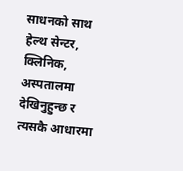साधनको साथ हेल्थ सेन्टर, क्लिनिक, अस्पतालमा देखिनुहुन्छ र त्यसकै आधारमा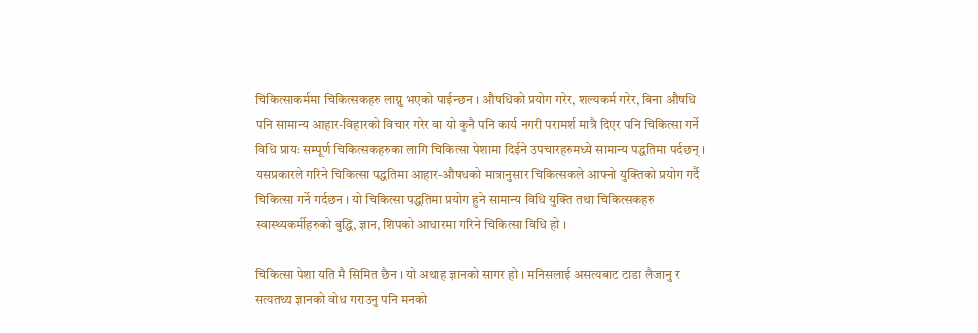चिकित्साकर्ममा चिकित्सकहरु लाग्नु भएको पाईन्छन । औषधिको प्रयोग गरेर, शल्यकर्म गरेर, बिना औषधि पनि सामान्य आहार-विहारको विचार गरेर वा यो कुनै पनि कार्य नगरी परामर्श मात्रै दिएर पनि चिकित्सा गर्ने विधि प्रायः सम्पूर्ण चिकित्सकहरुका लागि चिकित्सा पेशामा दिईने उपचारहरुमध्ये सामान्य पद्धतिमा पर्दछन् । यसप्रकारले गरिने चिकित्सा पद्धतिमा आहार-औषधको मात्रानुसार चिकित्सकले आफ्नो युक्तिको प्रयोग गर्दै चिकित्सा गर्ने गर्दछन । यो चिकित्सा पद्धतिमा प्रयोग हुने सामान्य विधि युक्ति तथा चिकित्सकहरु स्वास्थ्यकर्मीहरुको बुद्धि, ज्ञान, शिपको आधारमा गरिने चिकित्सा विधि हो ।

चिकित्सा पेशा यति मै सिमित छैन । यो अथाह ज्ञानको सागर हो । मनिसलाई असत्यबाट टाडा लैजानु र सत्यतथ्य ज्ञानको वोध गराउनु पनि मनको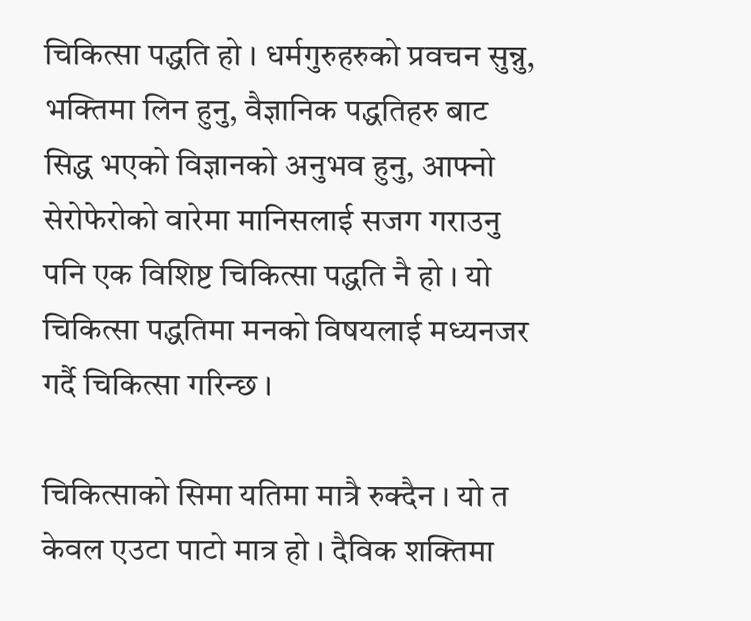चिकित्सा पद्धति हो । धर्मगुरुहरुको प्रवचन सुन्नु, भक्तिमा लिन हुनु, वैज्ञानिक पद्धतिहरु बाट सिद्ध भएको विज्ञानको अनुभव हुनु, आफ्नो सेरोफेरोको वारेमा मानिसलाई सजग गराउनु पनि एक विशिष्ट चिकित्सा पद्धति नै हो । यो चिकित्सा पद्धतिमा मनको विषयलाई मध्यनजर गर्दै चिकित्सा गरिन्छ ।

चिकित्साको सिमा यतिमा मात्रै रुक्दैन । यो त केवल एउटा पाटो मात्र हो । दैविक शक्तिमा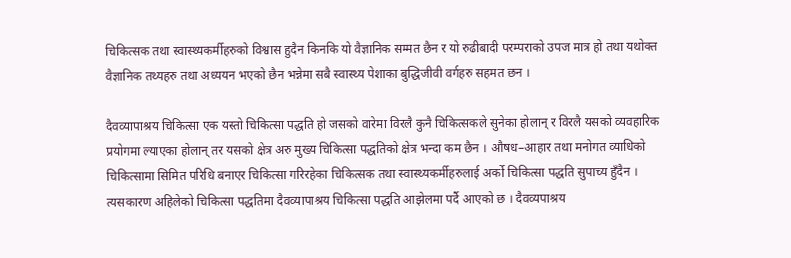चिकित्सक तथा स्वास्थ्यकर्मीहरुको विश्वास हुदैन किनकि यो वैज्ञानिक सम्मत छैन र यो रुढीबादी परम्पराको उपज मात्र हो तथा यथोक्त वैज्ञानिक तथ्यहरु तथा अध्ययन भएको छैन भन्नेमा सबै स्वास्थ्य पेशाका बुद्धिजीवी वर्गहरु सहमत छन ।

दैवव्यापाश्रय चिकित्सा एक यस्तो चिकित्सा पद्धति हो जसको वारेमा विरलै कुनै चिकित्सकले सुनेका होलान् र विरलै यसको व्यवहारिक प्रयोगमा ल्याएका होलान् तर यसको क्षेत्र अरु मुख्य चिकित्सा पद्धतिको क्षेत्र भन्दा कम छैन । औषध–आहार तथा मनोगत व्याधिको चिकित्सामा सिमित परिधि बनाएर चिकित्सा गरिरहेका चिकित्सक तथा स्वास्थ्यकर्मीहरुलाई अर्को चिकित्सा पद्धति सुपाच्य हुँदैन । त्यसकारण अहिलेको चिकित्सा पद्धतिमा दैवव्यापाश्रय चिकित्सा पद्धति आझेलमा पर्दै आएको छ । दैवव्यपाश्रय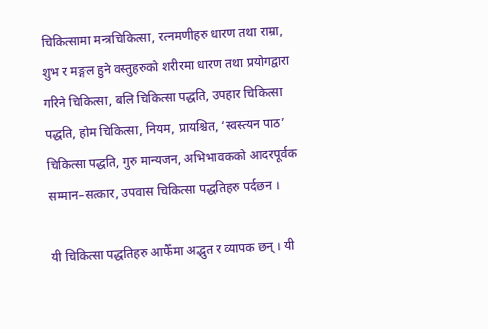चिकित्सामा मन्त्रचिकित्सा, रत्नमणीहरु धारण तथा राम्रा, शुभ र मङ्गल हुने वस्तुहरुको शरीरमा धारण तथा प्रयोगद्वारा गरिने चिकित्सा, बलि चिकित्सा पद्धति, उपहार चिकित्सा पद्धति, होम चिकित्सा, नियम, प्रायश्चित, ‘स्वस्त्यन पाठ’ चिकित्सा पद्धति, गुरु मान्यजन, अभिभावकको आदरपूर्वक सम्मान–सत्कार, उपवास चिकित्सा पद्धतिहरु पर्दछन ।

यी चिकित्सा पद्धतिहरु आफैँमा अद्भुत र व्यापक छन् । यी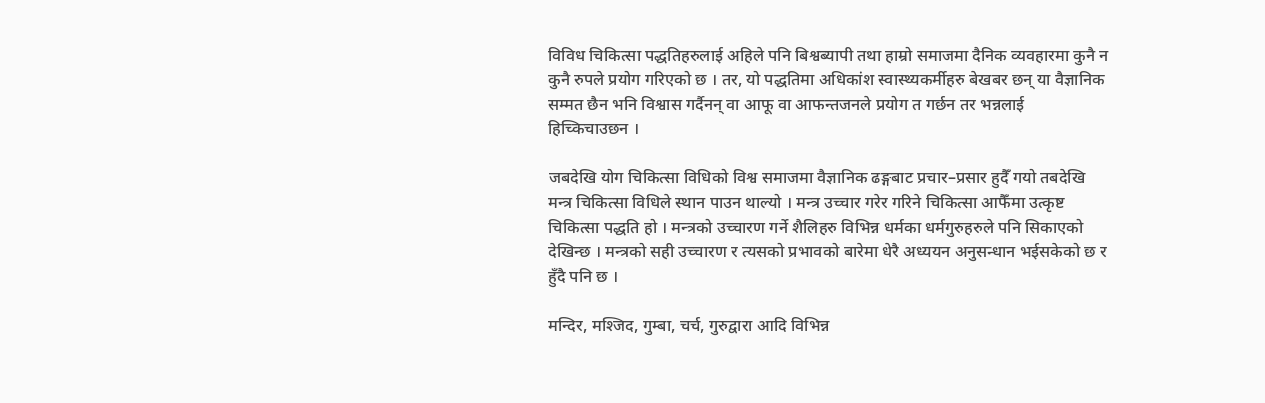विविध चिकित्सा पद्धतिहरुलाई अहिले पनि बिश्वब्यापी तथा हाम्रो समाजमा दैनिक व्यवहारमा कुनै न कुनै रुपले प्रयोग गरिएको छ । तर, यो पद्धतिमा अधिकांश स्वास्थ्यकर्मीहरु बेखबर छन् या वैज्ञानिक सम्मत छैन भनि विश्वास गर्दैनन् वा आफू वा आफन्तजनले प्रयोग त गर्छन तर भन्नलाई हिच्किचाउछन ।

जबदेखि योग चिकित्सा विधिको विश्व समाजमा वैज्ञानिक ढङ्गबाट प्रचार–प्रसार हुदैँ गयो तबदेखि मन्त्र चिकित्सा विधिले स्थान पाउन थाल्यो । मन्त्र उच्चार गरेर गरिने चिकित्सा आफैँमा उत्कृष्ट चिकित्सा पद्धति हो । मन्त्रको उच्चारण गर्ने शैलिहरु विभिन्न धर्मका धर्मगुरुहरुले पनि सिकाएको देखिन्छ । मन्त्रको सही उच्चारण र त्यसको प्रभावको बारेमा धेरै अध्ययन अनुसन्धान भईसकेको छ र हुँदै पनि छ ।

मन्दिर, मश्जिद, गुम्बा, चर्च, गुरुद्वारा आदि विभिन्न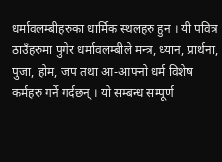धर्मावलम्बीहरुका धार्मिक स्थलहरु हुन । यी पवित्र ठाउँहरुमा पुगेर धर्मावलम्बीले मन्त्र, ध्यान, प्रार्थना, पुजा, होम, जप तथा आ-आफ्नो धर्म विशेष कर्महरु गर्ने गर्दछन् । यो सम्बन्ध सम्पूर्ण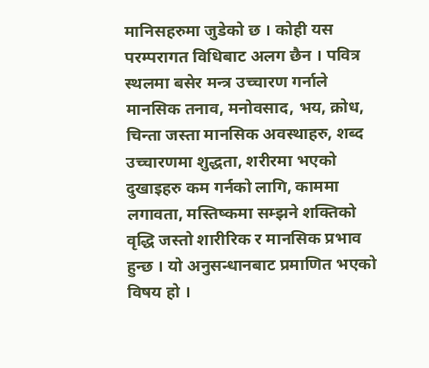मानिसहरुमा जुडेको छ । कोही यस परम्परागत विधिबाट अलग छैन । पवित्र स्थलमा बसेर मन्त्र उच्चारण गर्नाले मानसिक तनाव, मनोवसाद, भय, क्रोध, चिन्ता जस्ता मानसिक अवस्थाहरु, शब्द उच्चारणमा शुद्धता, शरीरमा भएको दुखाइहरु कम गर्नको लागि, काममा लगावता, मस्तिष्कमा सम्झने शक्तिको वृद्धि जस्तो शारीरिक र मानसिक प्रभाव हुन्छ । यो अनुसन्धानबाट प्रमाणित भएको विषय हो ।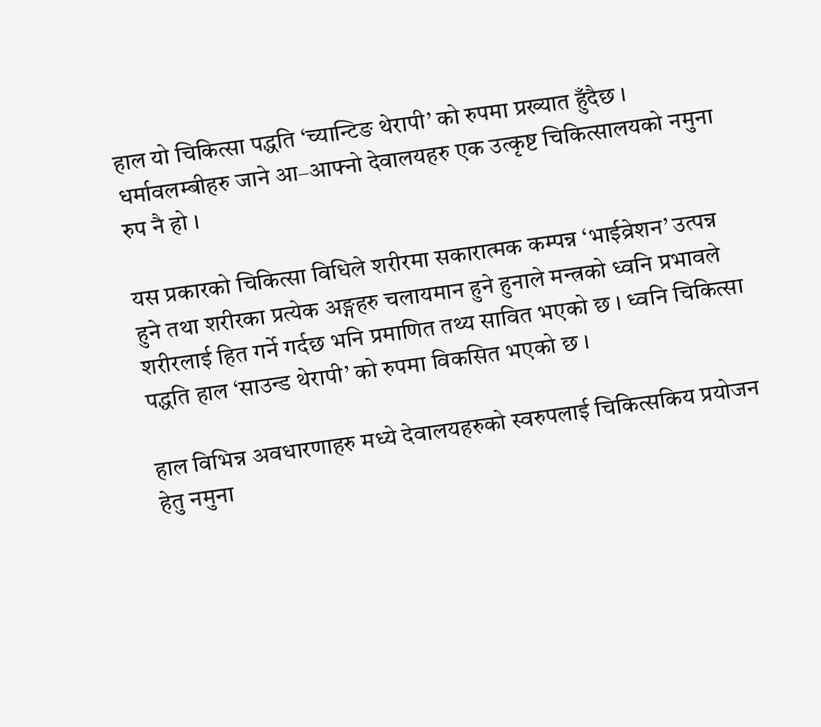हाल यो चिकित्सा पद्धति ‘च्यान्टिङ थेरापी’ को रुपमा प्रख्यात हुँदैछ । धर्मावलम्बीहरु जाने आ–आफ्नो देवालयहरु एक उत्कृष्ट चिकित्सालयको नमुना रुप नै हो ।

यस प्रकारको चिकित्सा विधिले शरीरमा सकारात्मक कम्पन्न ‘भाईव्रेशन’ उत्पन्न हुने तथा शरीरका प्रत्येक अङ्गहरु चलायमान हुने हुनाले मन्त्रको ध्वनि प्रभावले शरीरलाई हित गर्ने गर्दछ भनि प्रमाणित तथ्य सावित भएको छ । ध्वनि चिकित्सा पद्धति हाल ‘साउन्ड थेरापी’ को रुपमा विकसित भएको छ ।

हाल विभिन्न अवधारणाहरु मध्ये देवालयहरुको स्वरुपलाई चिकित्सकिय प्रयोजन हेतु नमुना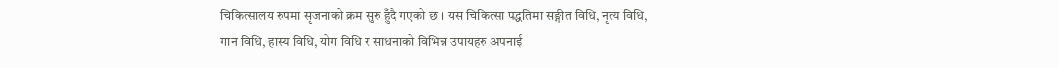चिकित्सालय रुपमा सृजनाको क्रम सुरु हुँदै गएको छ । यस चिकित्सा पद्धतिमा सङ्गीत विधि, नृत्य विधि, गान विधि, हास्य विधि, योग विधि र साधनाको विभिन्न उपायहरु अपनाई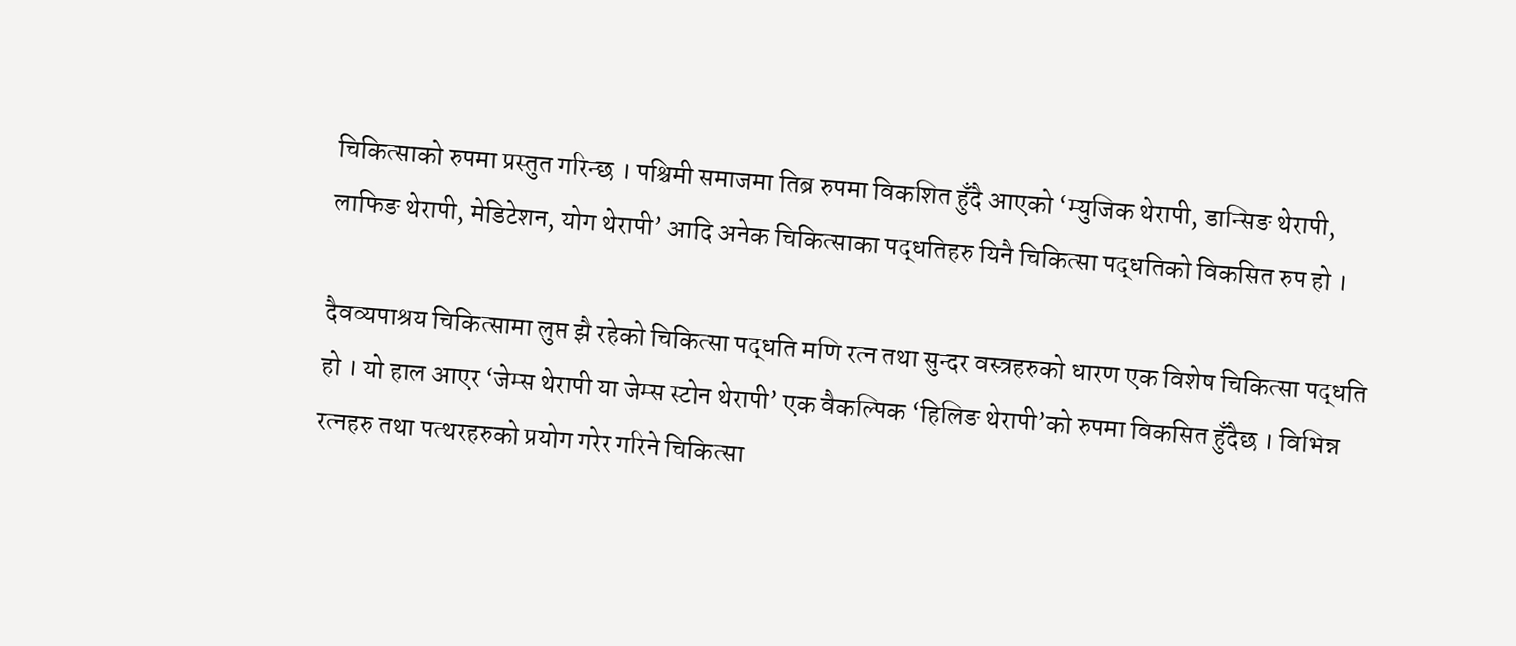चिकित्साको रुपमा प्रस्तुत गरिन्छ । पश्चिमी समाजमा तिब्र रुपमा विकशित हुँदै आएको ‘म्युजिक थेरापी, डान्सिङ थेरापी, लाफिङ थेरापी, मेडिटेशन, योग थेरापी’ आदि अनेक चिकित्साका पद्धतिहरु यिनै चिकित्सा पद्धतिको विकसित रुप हो ।

दैवव्यपाश्रय चिकित्सामा लुप्त झै रहेको चिकित्सा पद्धति मणि रत्न तथा सुन्दर वस्त्रहरुको धारण एक विशेष चिकित्सा पद्धति हो । यो हाल आएर ‘जेम्स थेरापी या जेम्स स्टोन थेरापी’ एक वैकल्पिक ‘हिलिङ थेरापी’को रुपमा विकसित हुँदैछ । विभिन्न रत्नहरु तथा पत्थरहरुको प्रयोग गरेर गरिने चिकित्सा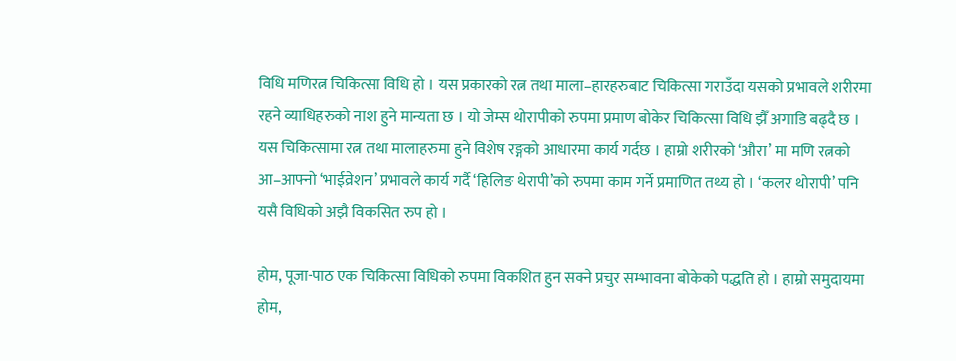विधि मणिरत्न चिकित्सा विधि हो । यस प्रकारको रत्न तथा माला–हारहरुबाट चिकित्सा गराउँदा यसको प्रभावले शरीरमा रहने व्याधिहरुको नाश हुने मान्यता छ । यो जेम्स थोरापीको रुपमा प्रमाण बोकेर चिकित्सा विधि झैँ अगाडि बढ्दै छ । यस चिकित्सामा रत्न तथा मालाहरुमा हुने विशेष रङ्गको आधारमा कार्य गर्दछ । हाम्रो शरीरको ‘औरा’ मा मणि रत्नको आ–आफ्नो ‘भाईव्रेशन’ प्रभावले कार्य गर्दै ‘हिलिङ थेरापी’को रुपमा काम गर्ने प्रमाणित तथ्य हो । ‘कलर थोरापी’ पनि यसै विधिको अझै विकसित रुप हो ।

होम, पूजा-पाठ एक चिकित्सा विधिको रुपमा विकशित हुन सक्ने प्रचुर सम्भावना बोकेको पद्धति हो । हाम्रो समुदायमा होम,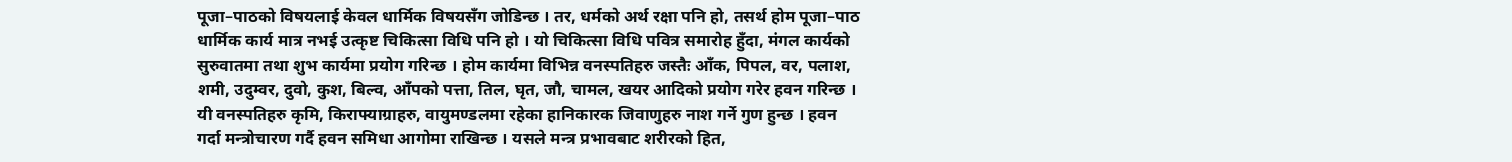पूजा–पाठको विषयलाई केवल धार्मिक विषयसँग जोडिन्छ । तर, धर्मको अर्थ रक्षा पनि हो, तसर्थ होम पूजा–पाठ धार्मिक कार्य मात्र नभई उत्कृष्ट चिकित्सा विधि पनि हो । यो चिकित्सा विधि पवित्र समारोह हुँदा, मंगल कार्यको सुरुवातमा तथा शुभ कार्यमा प्रयोग गरिन्छ । होम कार्यमा विभिन्न वनस्पतिहरु जस्तैः आँक, पिपल, वर, पलाश, शमी, उदुम्वर, दुवो, कुश, बिल्व, आँपको पत्ता, तिल, घृत, जौ, चामल, खयर आदिको प्रयोग गरेर हवन गरिन्छ । यी वनस्पतिहरु कृमि, किराफ्याग्राहरु, वायुमण्डलमा रहेका हानिकारक जिवाणुहरु नाश गर्ने गुण हुन्छ । हवन गर्दा मन्त्रोचारण गर्दै हवन समिधा आगोमा राखिन्छ । यसले मन्त्र प्रभावबाट शरीरको हित,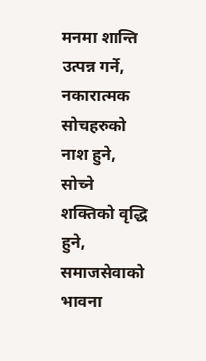मनमा शान्ति उत्पन्न गर्ने, नकारात्मक सोचहरुको नाश हुने, सोच्ने शक्तिको वृद्धि हुने, समाजसेवाको भावना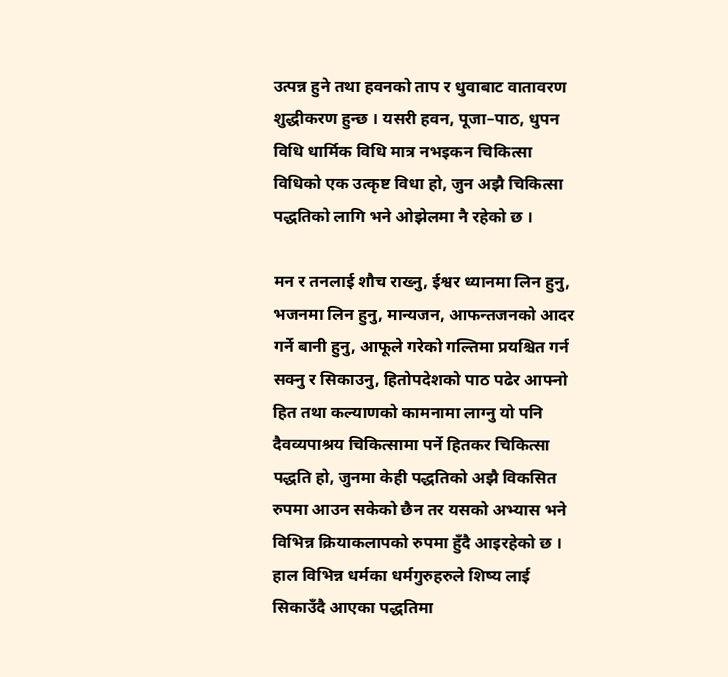उत्पन्न हुने तथा हवनको ताप र धुवाबाट वातावरण शुद्धीकरण हुन्छ । यसरी हवन, पूजा–पाठ, धुपन विधि धार्मिक विधि मात्र नभइकन चिकित्सा विधिको एक उत्कृष्ट विधा हो, जुन अझै चिकित्सा पद्धतिको लागि भने ओझेलमा नै रहेको छ ।

मन र तनलाई शौच राख्नु, ईश्वर ध्यानमा लिन हुनु, भजनमा लिन हुनु, मान्यजन, आफन्तजनको आदर गर्ने बानी हुनु, आफूले गरेको गल्तिमा प्रयश्चित गर्न सक्नु र सिकाउनु, हितोपदेशको पाठ पढेर आफ्नो हित तथा कल्याणको कामनामा लाग्नु यो पनि दैवव्यपाश्रय चिकित्सामा पर्ने हितकर चिकित्सा पद्धति हो, जुनमा केही पद्धतिको अझै विकसित रुपमा आउन सकेको छैन तर यसको अभ्यास भने विभिन्न क्रियाकलापको रुपमा हुँदै आइरहेको छ । हाल विभिन्न धर्मका धर्मगुरुहरुले शिष्य लाई सिकाउँदै आएका पद्धतिमा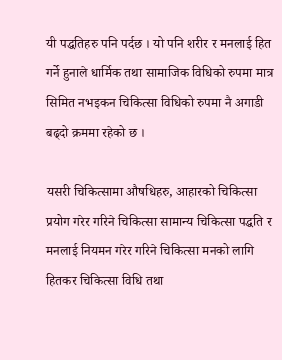यी पद्धतिहरु पनि पर्दछ । यो पनि शरीर र मनलाई हित गर्ने हुनाले धार्मिक तथा सामाजिक विधिको रुपमा मात्र सिमित नभइकन चिकित्सा विधिको रुपमा नै अगाडी बढ्दो क्रममा रहेको छ ।

यसरी चिकित्सामा औषधिहरु, आहारको चिकित्सा प्रयोग गरेर गरिने चिकित्सा सामान्य चिकित्सा पद्धति र मनलाई नियमन गरेर गरिने चिकित्सा मनको लागि हितकर चिकित्सा विधि तथा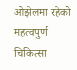ओझेलमा रहेको महत्वपुर्ण चिकित्सा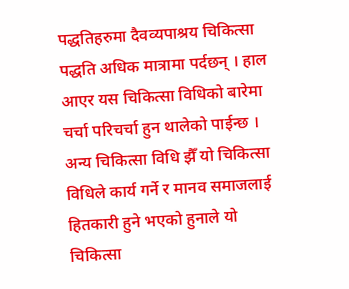पद्धतिहरुमा दैवव्यपाश्रय चिकित्सा पद्धति अधिक मात्रामा पर्दछन् । हाल आएर यस चिकित्सा विधिको बारेमा चर्चा परिचर्चा हुन थालेको पाईन्छ । अन्य चिकित्सा विधि झैँ यो चिकित्सा विधिले कार्य गर्ने र मानव समाजलाई हितकारी हुने भएको हुनाले यो चिकित्सा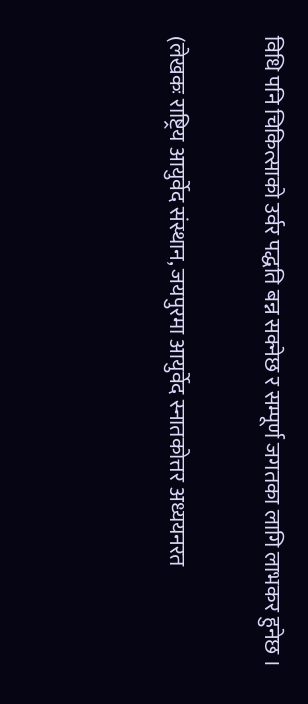विधि पनि चिकित्साको उर्वर पद्धति बन्न सक्नेछ र सम्पूर्ण जगतका लागि लाभकर हुनेछ ।

(लेखकः राष्ट्रिय आयुर्वेद संस्थान, जयपुरमा आयुर्वेद स्नातकोत्तर अध्ययनरत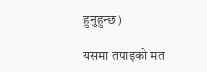हुनुहुन्छ)

यसमा तपाइको मत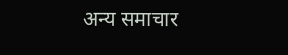अन्य समाचार